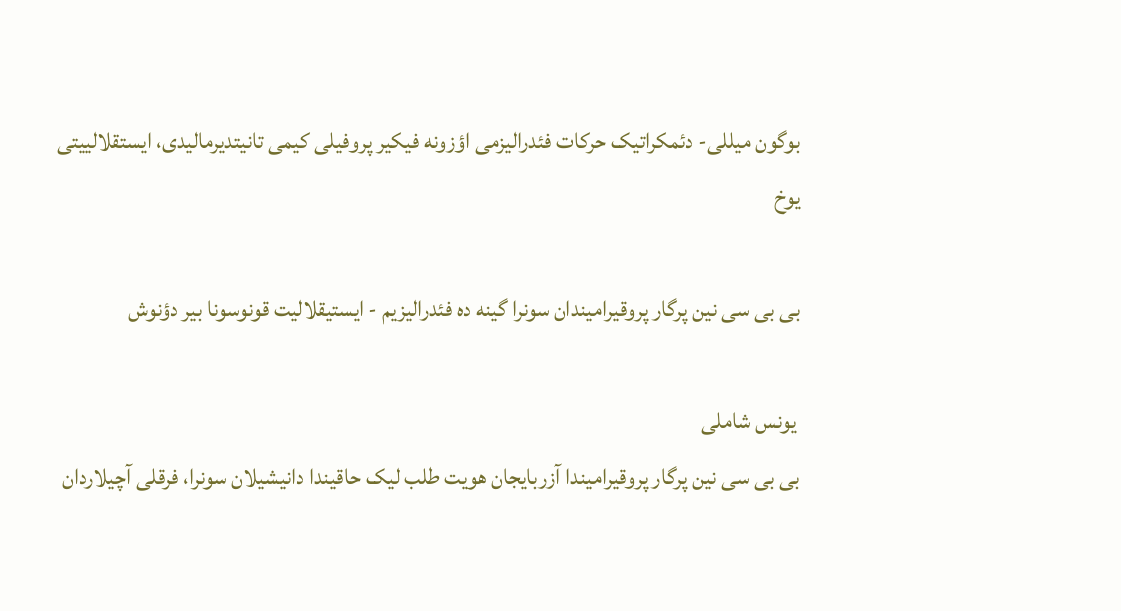بوگون میللی- دئمکراتیک حرکات فئدرالیزمی اؤزونه فیکیر پروفیلی کیمی تانیتدیرمالیدی، ایستقلالییتی یوخ

بی بی سی نین پرگار پروقیرامیندان سونرا گینه ده فئدرالیزیم - ایستیقلالیت قونوسونا بیر دؤنوش

 یونس شاملی
بی بی سی نین پرگار پروقیرامیندا آزربایجان هویت طلب لیک حاقیندا دانیشیلان سونرا، فرقلی آچیلاردان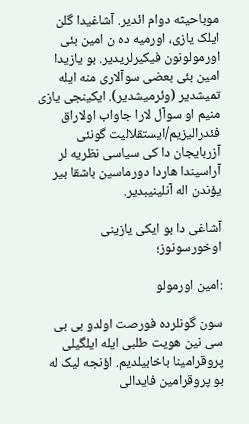موباحیثه دوام ائدیر. آشاغیدا گلن ایلک یازی، اورمیه ده ن امین بئی اورمولونون فیکیرلریدیر. بو یازیدا امین بئی بعضی سوآلاری منه ایله تمیشدیر (وئرمیشدیر). ایکینجی یازی منیم او سوآل لارا جاواب اولاراق فئدرالیزیم/ایستقلالیت گونئی آزربایجان دا کی سیاسی نظریه لر آراسیندا هاردا دورماسین باشقا بیر یؤندن اله آنلینیبدیر.

آشاغی دا بو ایکی یازینی اوخورسونوز؛

:امین اورمولو

سون گونلرده فورصت اولدو بی بی سی نین هویت طلبی ایله ایلگیلی پروقرامینا باخابیلدیم. اؤنجه لیک له بو پروقرامین فایدالی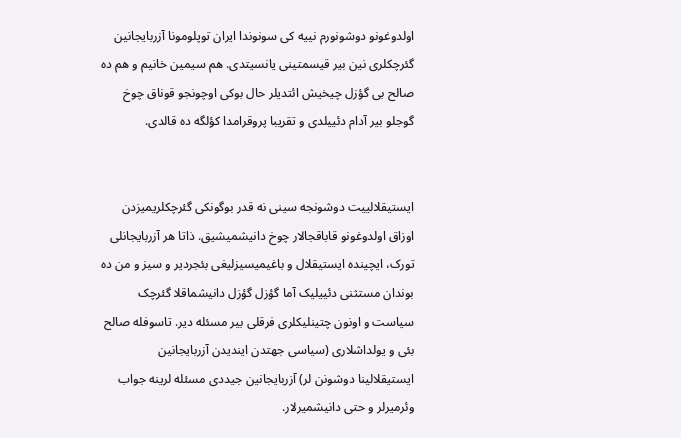اولدوغونو دوشونورم نییه کی سونوندا ایران توپلومونا آزربایجانین گئرچکلری نین بیر قیسمتینی یانسیتدی. هم سیمین خانیم و هم ده صالح بی گؤزل چیخیش ائتدیلر حال بوکی اوچونجو قوناق چوخ گوجلو بیر آدام دئییلدی و تقریبا پروقرامدا کؤلگه ده قالدی.


ایستیقلالییت دوشونجه سینی نه قدر بوگونکی گئرچکلریمیزدن اوزاق اولدوغونو قاباقجالار چوخ دانیشمیشیق. ذاتا هر آزربایجانلی تورک، ایچینده ایستیقلال و باغیمیسیزلیغی بئجردیر و سیز و من ده بوندان مستثنی دئییلیک آما گؤزل گؤزل دانیشماقلا گئرچک سیاست و اونون چتینلیکلری فرقلی بیر مسئله دیر. تاسوفله صالح بئی و یولداشلاری (سیاسی جهتدن ایندیدن آزربایجانین ایستیقلالینا دوشونن لر) آزربایجانین جیددی مسئله لرینه جواب وئرمیرلر و حتی دانیشمیرلار.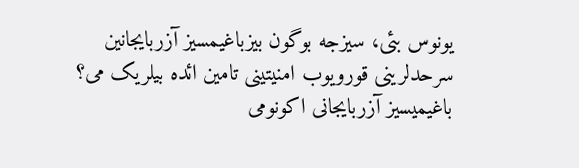یونوس بئی، سیزجه بوگون بیزباغیمسیز آزربایجانین سرحدلرینی قورویوب امنیتینی تامین ائده بیلریک می؟
باغیمیسیز آزربایجانی اکونومی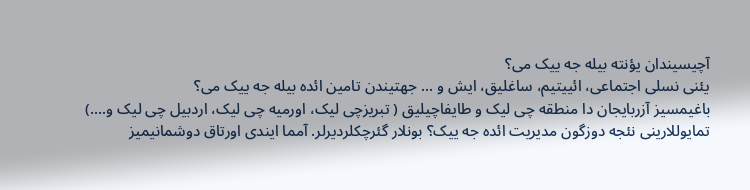آچیسیندان یؤنته بیله جه ییک می؟
یئنی نسلی اجتماعی، ائییتیم، ساغلیق، ایش و ... جهتیندن تامین ائده بیله جه ییک می؟
باغیمسیز آزربایجان دا منطقه چی لیک و طایفاچیلیق ( تبریزچی لیک، اورمیه چی لیک، اردبیل چی لیک و....) تمایوللارینی نئجه دوزگون مدیریت ائده جه ییک؟ بونلار گئرچکلردیرلر. آمما ایندی اورتاق دوشمانیمیز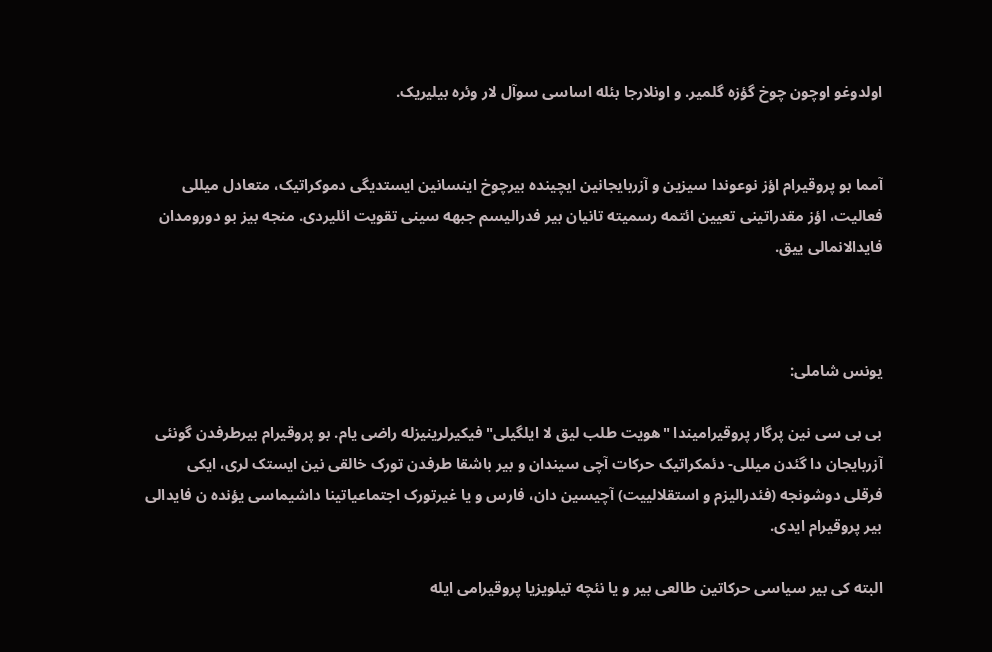اولدوغو اوچون چوخ گؤزه گلمیر. و اونلارجا بئله اساسی سوآل لار وئره بیلیریک.


آمما بو پروقیرام اؤز نوعوندا سیزین و آزربایجانین ایچینده بیرچوخ اینسانین ایستدیگی دموکراتیک، متعادل میللی فعالیت، اؤز مقدراتینی تعیین ائتمه رسمیته تانیان بیر فدرالیسم جبهه سینی تقویت ائلیردی. منجه بیز بو دورومدان فایدالانمالی ییق.



یونس شاملی:

بی بی سی نین پرگار پروقیرامیندا "هویت طلب لیق لا ایلگیلی" فیکیرلرینیزله راضی یام. بو پروقیرام بیرطرفدن گونئی آزربایجان دا گئدن میللی- دئمکراتیک حرکات آچی سیندان و بیر باشقا طرفدن تورک خالقی نین ایستک لری، ایکی فرقلی دوشونجه (فئدرالیزم و استقلالییت) آچیسین دان، فارس و یا غیرتورک اجتماعیاتینا داشیماسی یؤنده ن فایدالی بیر پروقیرام ایدی.

البته کی بیر سیاسی حرکاتین طالعی بیر و یا نئچه تیلویزیا پروقیرامی ایله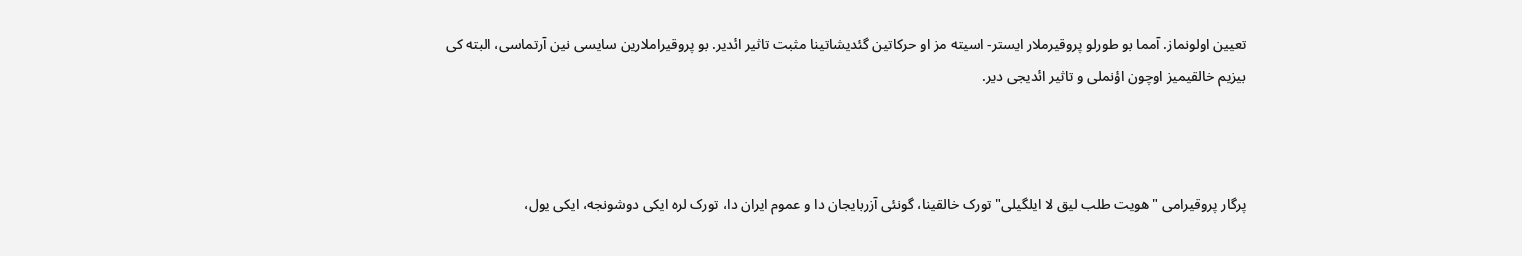تعیین اولونماز. آمما بو طورلو پروقیرملار ایستر- اسیته مز او حرکاتین گئدیشاتینا مثبت تاثیر ائدیر. بو پروقیراملارین سایسی نین آرتماسی، البته کی بیزیم خالقیمیز اوچون اؤنملی و تاثیر ائدیجی دیر.



پرگار پروقیرامی "هویت طلب لیق لا ایلگیلی" تورک خالقینا، گونئی آزربایجان دا و عموم ایران دا، تورک لره ایکی دوشونجه، ایکی یول،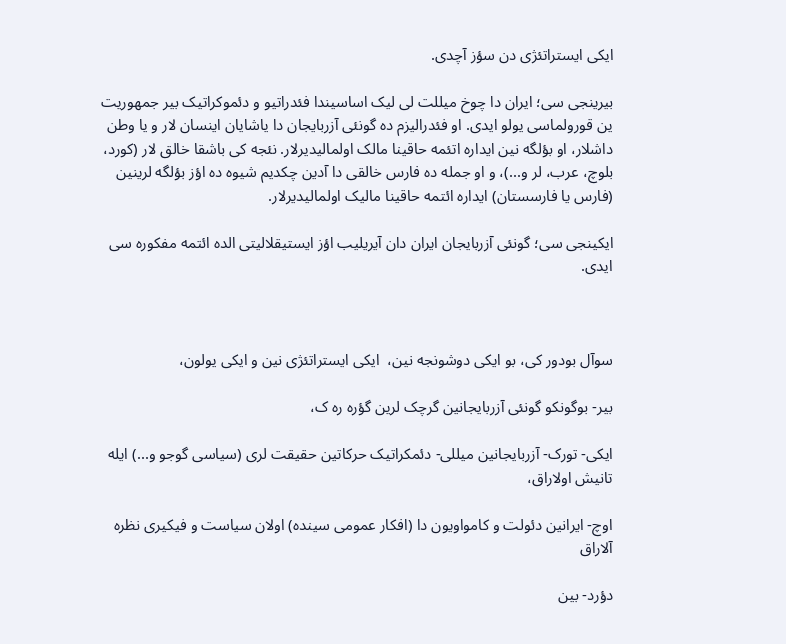ایکی ایستراتئژی دن سؤز آچدی.

بیرینجی سی؛ ایران دا چوخ میللت لی لیک اساسیندا فئدراتیو و دئموکراتیک بیر جمهوریت ین قورولماسی یولو ایدی. او فئدرالیزم ده گونئی آزربایجان دا یاشایان اینسان لار و یا وطن داشلار، او بؤلگه نین ایداره اتئمه حاقینا مالک اولمالیدیرلار. نئجه کی باشقا خالق لار (کورد، بلوچ، عرب، لر و...)، و او جمله ده فارس خالقی دا آدین چکدیم شیوه ده اؤز بؤلگه لرینین (فارس یا فارسستان) ایداره ائتمه حاقینا مالیک اولمالیدیرلار.

ایکینجی سی؛ گونئی آزربایجان ایران دان آیریلیب اؤز ایستیقلالیتی الده ائتمه مفکوره سی ایدی.



سوآل بودور کی، بو ایکی دوشونجه نین،  ایکی ایستراتئژی نین و ایکی یولون،

بیر- بوگونکو گونئی آزربایجانین گرچک لرین گؤره ره ک،

ایکی- تورک- آزربایجانین میللی- دئمکراتیک حرکاتین حقیقت لری (سیاسی گوجو و...) ایله تانیش اولاراق،

اوچ- ایرانین دئولت و کامواویون دا (افکار عمومی سینده) اولان سیاست و فیکیری نظره آلاراق

دؤرد- بین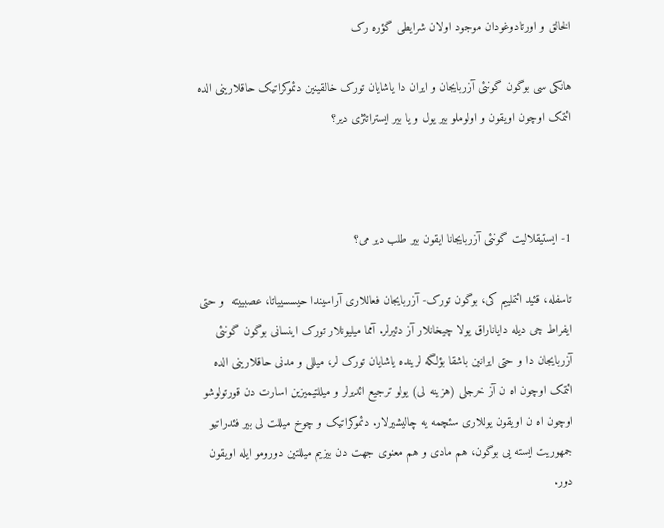الخالق و اورتادوغودان موجود اولان شرایطی گؤره رک

هانکی سی بوگون گونئی آزربایجان و ایران دا یاشایان تورک خالقینین دئموکراتیک حاقلارینی الده ائتمک اوچون اویقون و اولوملو بیر یول و یا بیر ایستراتئژی دیر؟



1- ایستیقلالیت گونئی آزربایجانا ایقون بیر طلب دیر می؟

تاسفله، قئید ائتملییم کی، بوگون تورک- آزربایجان فعاللاری آراسیندا حیسسییاتا، عصبییته  و حتی ایفراط چی دیله دایاناراق یولا چیخانلار آز دئیرلر. آمما میلیونلار تورک اینسانی بوگون گونئی آزربایجان دا و حتی ایرانین باشقا بؤلگه لرینده یاشایان تورک لر، میللی و مدنی حاقلارینی الده ائتمک اوچون اه ن آز خرجلی (هزینه لی) یولو ترجیع ائدیرلر و میللتیمیزین اسارت دن قورتولوشو اوچون اه ن اویقون یوللاری سئچمه یه چالیشیرلار. دئموکراتیک و چوخ میللت لی بیر فئدراتیو جمهوریت ایسته یی بوگون، هم مادی و هم معنوی جهت دن بیزیم میللتین دورومو ایله اویقون دور.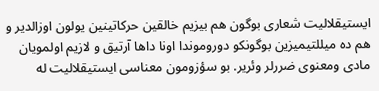ایستیقلالیت شعاری بوگون هم بیزیم خالقین حرکاتینین یولون اوزالدیر و هم ده میللتیمیزین بوگونکو دوروموندا اونا داها آرتیق و لازیم اولمویان مادی ومعنوی ضررلر وئریر. بو سؤزومون معناسی ایستیقلالیت له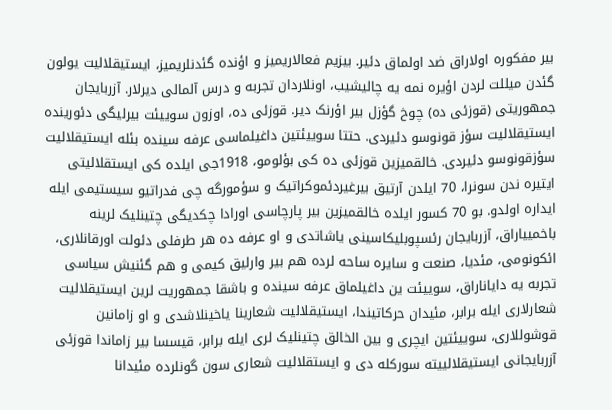بیر مفکوره اولاراق ضد اولماق دئیر. بیزیم فعالاریمیز و اؤنده گئدنلریمیز، ایستیقلالیت یولون گئدن میللت لردن اؤیره نمه یه چالیشیب، اونلاردان تجربه و درس آلمالی دیرلار. آزربایجان جمهوریتی (قوزئی ده) چوخ گؤزل بیر اؤرنک دیر. قوزئی ده، اوزون سوییئت بیرلیگی دئورینده ایستیقلالیت سؤز قونوسو دئیردی. حتتا سوییئتین داغیلماسی عرفه سینده بئله ایستیقلالیت سؤزقونوسو دئیردی. خالقمیزین قوزئی ده کی بؤلومو، 1918جی ایلده کی ایستقلالیتی ایتیره ندن سونرا، 70 ایلدن آرتیق بیرغیردئموکراتیک و سؤمورگه چی فدراتیو سیستیمی ایله ایداره اولدو. بو 70 کسور ایلده خالقمیزین بیر پارچاسی اورادا چکدیگی چتینلیک لرینه باخمییاراق، آزربایجان رئسپوبلیکاسینی یاشاتدی و او عرفه ده هر طرفلی دئولت اورقانلاری، ائکونومی، مئدیا، صنعت و سایره ساحه لرده هم بیر وارلیق کیمی و هم گئنیش سیاسی تجربه یه دایاناراق، سوییئت ین داغیلماق عرفه سینده و باشقا جمهوریت لرین ایستیقلالیت شعارلاری ایله برابر، مئیدان حرکاتیندا، ایستیقلالیت شعارینا یاخینلاشدی و او زامانین قوشوللاری، سوییئتین ایچری و بین الخالق چتینلیک لری ایله برابر، قیسسا بیر زاماندا قوزئی آزربایجانی ایستیقلالییته سورکله دی و ایستقلالیت شعاری سون گونلرده مئیدانا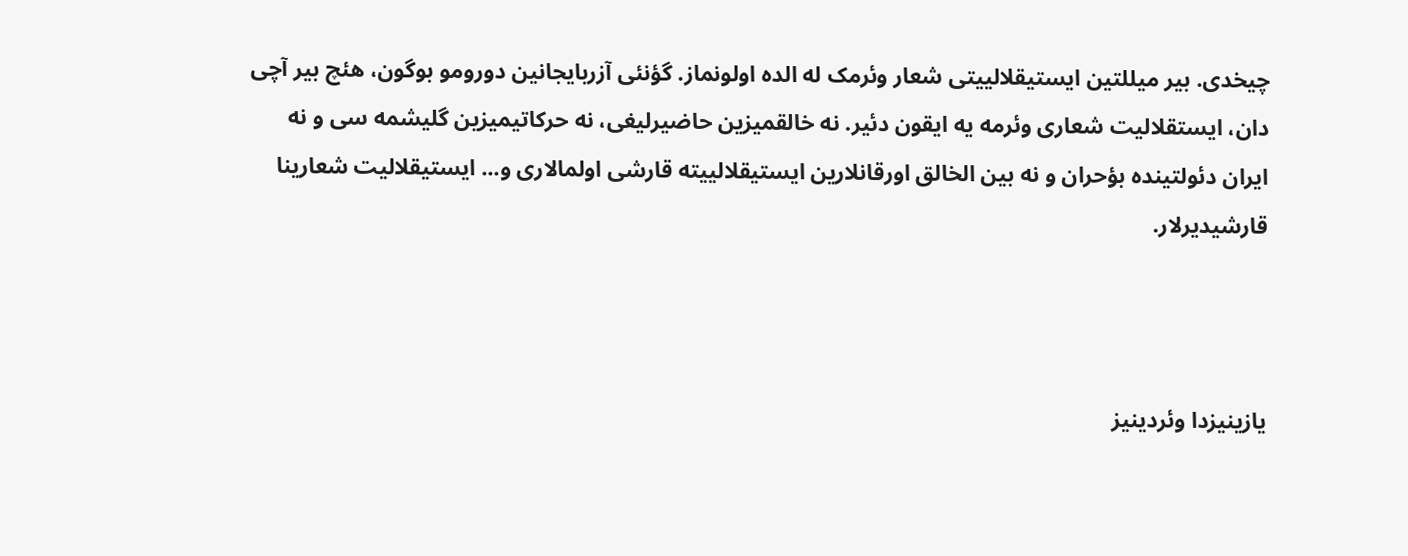چیخدی. بیر میللتین ایستیقلالییتی شعار وئرمک له الده اولونماز. گؤنئی آزربایجانین دورومو بوگون، هئچ بیر آچی دان، ایستقلالیت شعاری وئرمه یه ایقون دئیر. نه خالقمیزین حاضیرلیغی، نه حرکاتیمیزین گلیشمه سی و نه ایران دئولتینده بؤحران و نه بین الخالق اورقانلارین ایستیقلالییته قارشی اولمالاری و... ایستیقلالیت شعارینا قارشیدیرلار.



یازینیزدا وئردینیز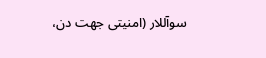سوآللار (امنیتی جهت دن،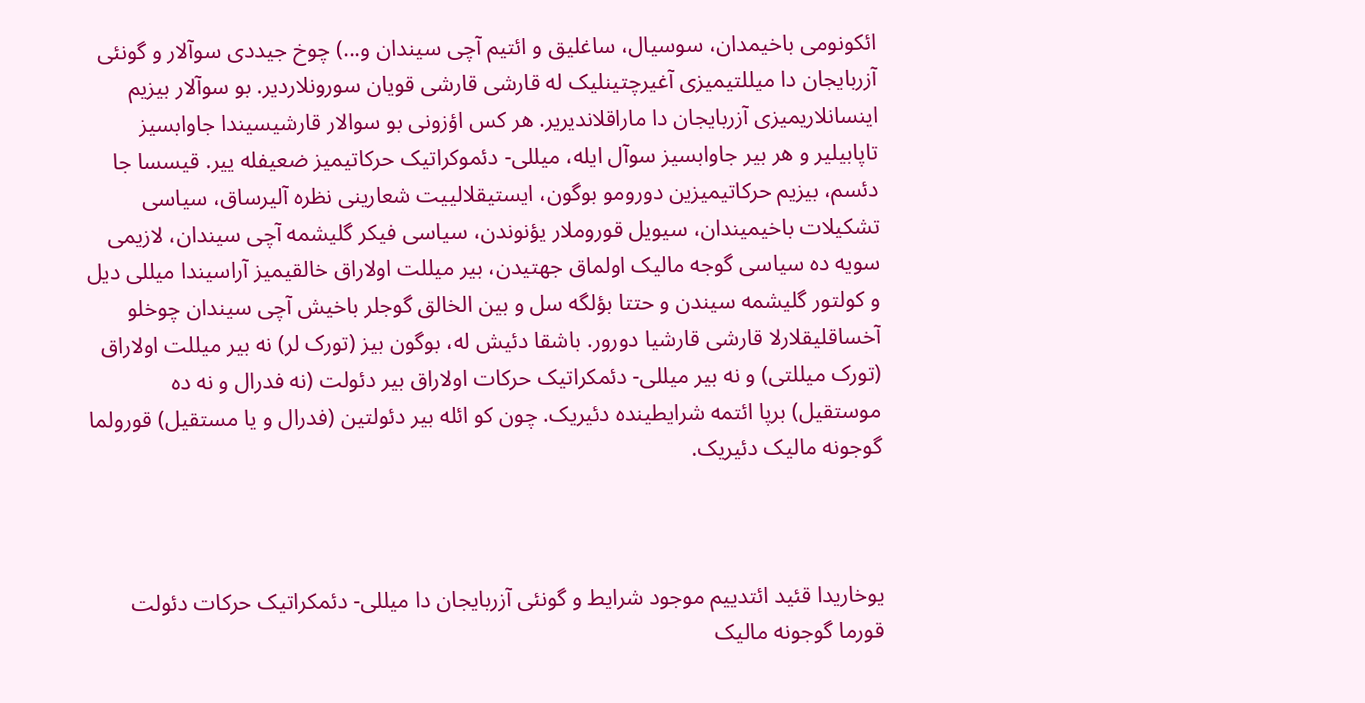ائکونومی باخیمدان، سوسیال، ساغلیق و ائتیم آچی سیندان و...) چوخ جیددی سوآلار و گونئی آزربایجان دا میللتیمیزی آغیرچتینلیک له قارشی قارشی قویان سورونلاردیر. بو سوآلار بیزیم اینسانلاریمیزی آزربایجان دا ماراقلاندیریر. هر کس اؤزونی بو سوالار قارشیسیندا جاوابسیز تاپابیلیر و هر بیر جاوابسیز سوآل ایله، میللی- دئموکراتیک حرکاتیمیز ضعیفله ییر. قیسسا جا دئسم، بیزیم حرکاتیمیزین دورومو بوگون، ایستیقلالییت شعارینی نظره آلیرساق، سیاسی تشکیلات باخیمیندان، سیویل قوروملار یؤنوندن، سیاسی فیکر گلیشمه آچی سیندان، لازیمی سویه ده سیاسی گوجه مالیک اولماق جهتیدن، بیر میللت اولاراق خالقیمیز آراسیندا میللی دیل و کولتور گلیشمه سیندن و حتتا بؤلگه سل و بین الخالق گوجلر باخیش آچی سیندان چوخلو آخساقلیقلارلا قارشی قارشیا دورور. باشقا دئیش له، بوگون بیز (تورک لر) نه بیر میللت اولاراق (تورک میللتی) و نه بیر میللی- دئمکراتیک حرکات اولاراق بیر دئولت (نه فدرال و نه ده موستقیل) برپا ائتمه شرایطینده دئیریک. چون کو ائله بیر دئولتین (فدرال و یا مستقیل) قورولما گوجونه مالیک دئیریک.



یوخاریدا قئید ائتدییم موجود شرایط و گونئی آزربایجان دا میللی- دئمکراتیک حرکات دئولت قورما گوجونه مالیک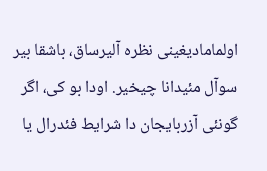اولمامادیغینی نظره آلیرساق، باشقا بیر سوآل مئیدانا چیخیر. اودا بو کی، اگر گونئی آزربایجان دا شرایط فئدرال یا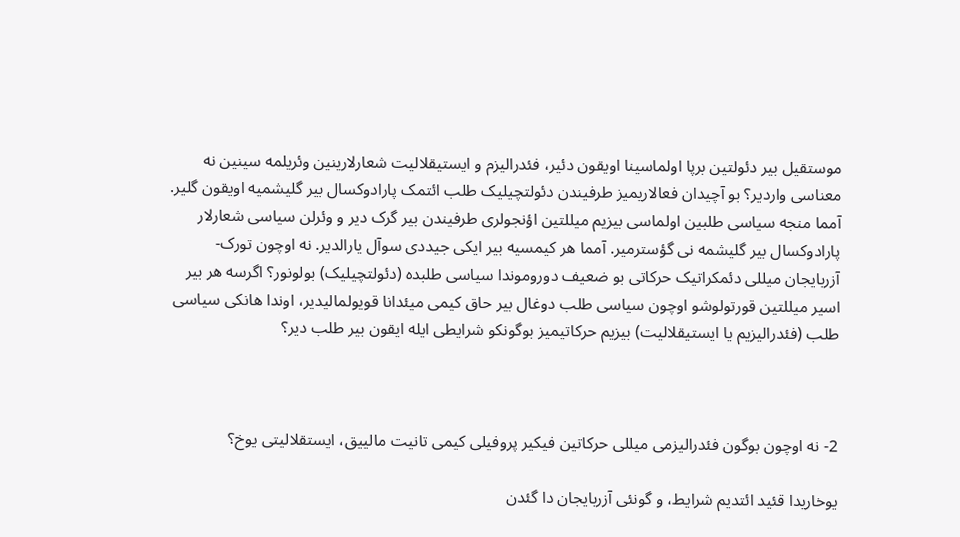موستقیل بیر دئولتین برپا اولماسینا اویقون دئیر، فئدرالیزم و ایستیقلالیت شعارلارینین وئریلمه سینین نه معناسی واردیر؟ بو آچیدان فعالاریمیز طرفیندن دئولتچیلیک طلب ائتمک پارادوکسال بیر گلیشمیه اویقون گلیر. آمما منجه سیاسی طلبین اولماسی بیزیم میللتین اؤنجولری طرفیندن بیر گرک دیر و وئرلن سیاسی شعارلار  پارادوکسال بیر گلیشمه نی گؤسترمیر. آمما هر کیمسیه بیر ایکی جیددی سوآل یارالدیر. نه اوچون تورک- آزربایجان میللی دئمکراتیک حرکاتی بو ضعیف دوروموندا سیاسی طلبده (دئولتچیلیک) بولونور؟ اگرسه هر بیر اسیر میللتین قورتولوشو اوچون سیاسی طلب دوغال بیر حاق کیمی میئدانا قویولمالیدیر، اوندا هانکی سیاسی طلب (فئدرالیزیم یا ایستیقلالیت) بیزیم حرکاتیمیز بوگونکو شرایطی ایله ایقون بیر طلب دیر؟



2- نه اوچون بوگون فئدرالیزمی میللی حرکاتین فیکیر پروفیلی کیمی تانیت مالییق، ایستقلالیتی یوخ؟

یوخاریدا قئید ائتدیم شرایط، و گونئی آزربایجان دا گئدن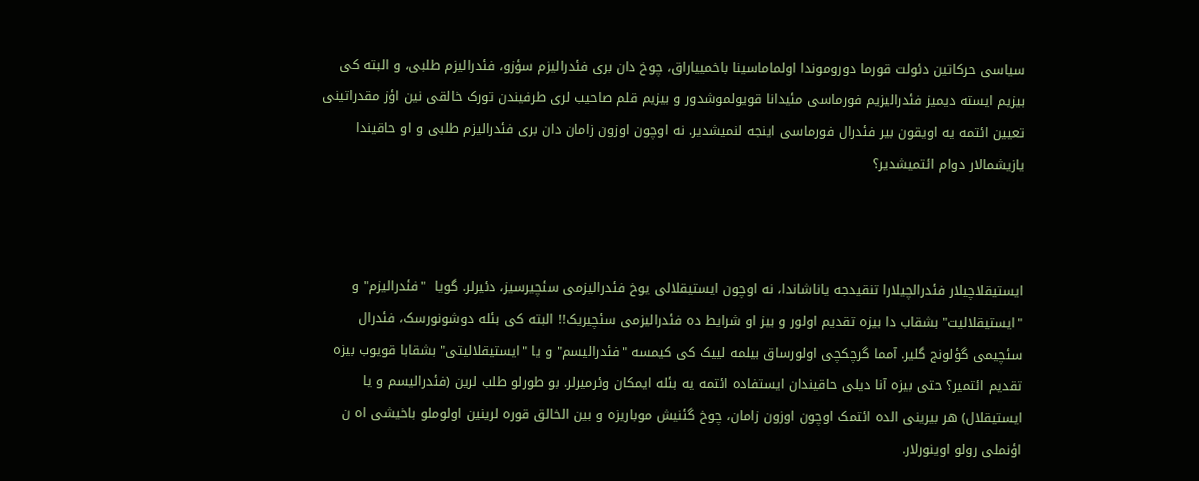سیاسی حرکاتین دئولت قورما دوروموندا اولماماسینا باخمییاراق، چوخ دان بری فئدرالیزم سؤزو، فئدرالیزم طلبی، و البته کی بیزیم ایسته دیمیز فئدرالیزیم فورماسی مئیدانا قویولموشدور و بیزیم قلم صاحیب لری طرفیندن تورک خالقی نین اؤز مقدراتینی تعیین ائتمه یه اویقون بیر فئدرال فورماسی اینجه لنمیشدیر. نه اوچون اوزون زامان دان بری فئدرالیزم طلبی و او حاقیندا یازیشمالار دوام ائتمیشدیر؟



ایستیقلاچیلار فئدرالچیلارا تنقیدجه یاناشاندا، نه اوچون ایستیقلالی یوخ فئدرالیزمی سئچیرسیز، دئیرلر. گویا  "فئدرالیزم" و "ایستیقلالیت" بشقاب دا بیزه تقدیم اولور و بیز او شرایط ده فئدرالیزمی سئچیریک!! البته کی بئله دوشونورسک، فئدرال سئچیمی گؤلونج گلیر. آمما گرچکچی اولورساق بیلمه لییک کی کیمسه "فئدرالیسم" و یا "ایستیقلالیتی" بشقابا قویوب بیزه تقدیم ائتمیر؟ حتی بیزه آنا دیلی حاقیندان ایستفاده ائتمه یه بئله ایمکان وئرمیرلر. بو طورلو طلب لرین (فئدرالیسم و یا ایستیقلال) هر بیرینی الده ائتمک اوچون اوزون زامان، چوخ گئنیش موباریزه و بین الخالق قوره لرینین اولوملو باخیشی اه ن اؤنملی رولو اوینورلار.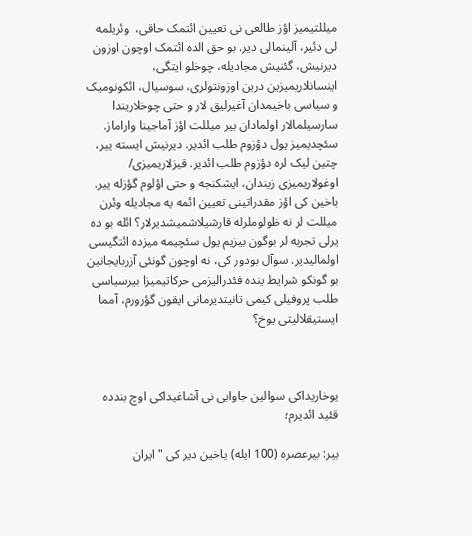میللتیمیز اؤز طالعی نی تعیین ائتمک حاقی،  وئریلمه لی دئیر، آلینمالی دیر. بو حق الده ائتمک اوچون اوزون دیرنیش، گئنیش مجادیله، چوخلو ایتگی، اینسانلاریمیزین درین اوزونتولری، سوسیال، ائکونومیک و سیاسی باخیمدان آغیرلیق لار و حتی چوخلاریندا سارسیلمالار اولمادان بیر میللت اؤز آماجینا واراماز. سئچدیمیز یول دؤزوم طلب ائدیر. دیرنیش ایسته ییر، چتین لیک لره دؤزوم طلب ائدیر. قیزلاریمیزی/ اوغولاریمیزی زیندان، ایشکنجه و حتی اؤلوم گؤزله ییر. باخین کی اؤز مقدراتینی تعیین ائمه یه مجادیله وئرن میللت لر نه ظولوملرله قارشیلاشمیشدیرلار؟ ائله بو ده یرلی تجربه لر بوگون بیزیم یول سئچیمه میزده ائتگیسی اولمالیدیر. سوآل بودور کی، نه اوچون گونئی آزربایجانین بو گونکو شرایط ینده فئدرالیزمی حرکاتیمیزا بیرسیاسی طلب پروفیلی کیمی تانیتدیرمانی ایقون گؤرورم، آمما ایستیقلالیتی یوخ؟



یوخاریداکی سوالین جاوابی نی آشاغیداکی اوچ بندده قئید ائدیرم؛

بیر: بیرعصره (100 ایله) یاخین دیر کی "ایران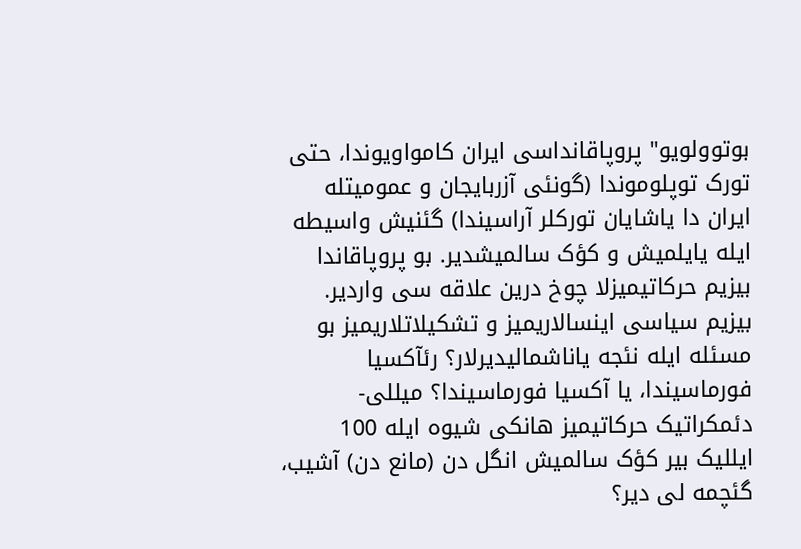بوتوولویو" پروپاقانداسی ایران کامواویوندا، حتی تورک توپلوموندا (گونئی آزربایجان و عمومیتله ایران دا یاشایان تورکلر آراسیندا) گئنیش واسیطه ایله یایلمیش و کؤک سالمیشدیر. بو پروپاقاندا بیزیم حرکاتیمیزلا چوخ درین علاقه سی واردیر. بیزیم سیاسی اینسالاریمیز و تشکیلاتلاریمیز بو مسئله ایله نئجه یاناشمالیدیرلار؟ رئآکسیا فورماسیندا، یا آکسیا فورماسیندا؟ میللی- دئمکراتیک حرکاتیمیز هانکی شیوه ایله 100 ایللیک بیر کؤک سالمیش انگل دن (مانع دن) آشیب، گئچمه لی دیر؟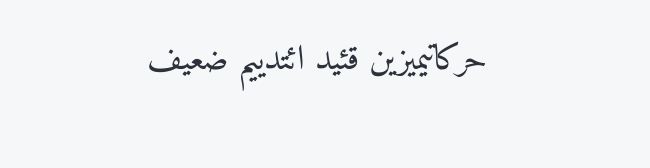حرکاتیمیزین قئید ائتدییم ضعیف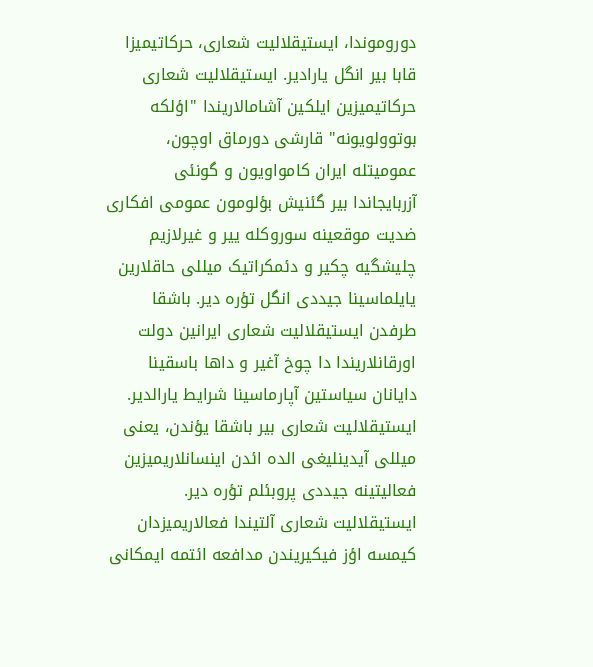دوروموندا، ایستیقلالیت شعاری، حرکاتیمیزا قابا بیر انگل یارادیر. ایستیقلالیت شعاری حرکاتیمیزین ایلکین آشامالاریندا "اؤلکه بوتوولویونه" قارشی دورماق اوچون، عمومیتله ایران کامواویون و گونئی آزربایجاندا بیر گئنیش بؤلومون عمومی افکاری ضدیت موقعینه سوروکله ییر و غیرلازیم چلیشگیه چکیر و دئمکراتیک میللی حاقلارین یایلماسینا جیددی انگل تؤره دیر. باشقا طرفدن ایستیقلالیت شعاری ایرانین دولت اورقانلاریندا دا چوخ آغیر و داها باسقینا دایانان سیاستین آپارماسینا شرایط یارالدیر. ایستیقلالیت شعاری بیر باشقا یؤندن، یعنی میللی آیدینلیغی الده ائدن اینسانلاریمیزین فعالیتینه جیددی پروبئلم تؤره دیر. ایستیقلالیت شعاری آلتیندا فعالاریمیزدان کیمسه اؤز فیکیریندن مدافعه ائتمه ایمکانی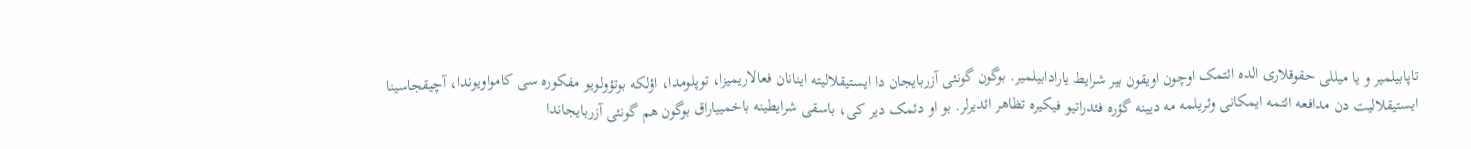تاپابیلمیر و یا میللی حقوقلاری الده ائتمک اوچون اویقون بیر شرایط یارادابیلمیر. بوگون گونئی آزربایجان دا ایستیقلالیته اینانان فعالاریمیزا، توپلومدا، اؤلکه بوتؤولویو مفکوره سی کامواویوندا، آچیقجاسینا ایستیقلالیت دن مدافعه ائتمه ایمکانی وئریلمه مه دیینه گؤره فئدراتیو فیکیره تظاهر ائدیرلر. بو او دئمک دیر کی، باسقی شرایطینه باخمییاراق بوگون هم گونئی آزربایجاندا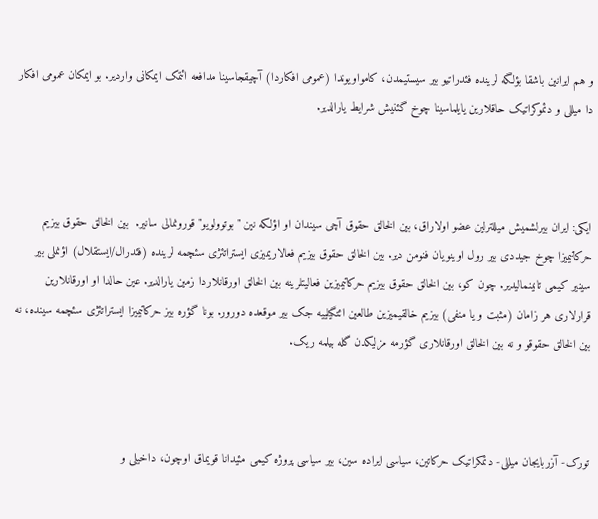و هم ایرانین باشقا بؤلگه لرینده فئدراتیو بیر سیستیمدن، کامواویوندا (عمومی افکاردا) آچیقجاسینا مدافعه ائتمک ایمکانی واردیر. بو ایمکان عمومی افکار دا میللی و دئموکراتیک حاقلارین یایلماسینا چوخ گئنیش شرایط یارالدیر.



ایکی: ایران بیرلشمیش میللترلین عضو اولاراق، بین الخالق حقوق آچی سیندان او اؤلکه نین " بوتوولویو" قورونمالی سانیر.  بین الخالق حقوق بیزیم حرکاتیمیزا چوخ جیددی بیر رول اوینویان فنومن دیر. بین الخالق حقوق بیزیم فعالاریمیزی ایستراتئژی سئچمه لرینده (فئدرال/ایستقلال) اؤنملی بیر سینیر کیمی تانینمالیدیر. چون کو، بین الخالق حقوق بیزیم حرکاتیمیزین فعالیتلرینه بین الخالق اورقانلاردا زمین یارالدیر. عین حالدا او اورقانلارین قرارلاری هر زامان (مثبت و یا منفی) بیزیم خالقیمیزین طالعین ائتگیلییه جک بیر موقعده دورور. بونا گؤره بیز حرکاتیمیزا ایستراتئژی سئچمه سینده، نه بین الخالق حقوقو و نه بین الخالق اورقانلاری گؤرمه مزلیکدن گله بیلمه ریک.



تورک- آزربایجان میللی- دئمکراتیک حرکاتین، سیاسی ایراده سین، بیر سیاسی پروژه کیمی مئیدانا قویماق اوچون، داخیلی و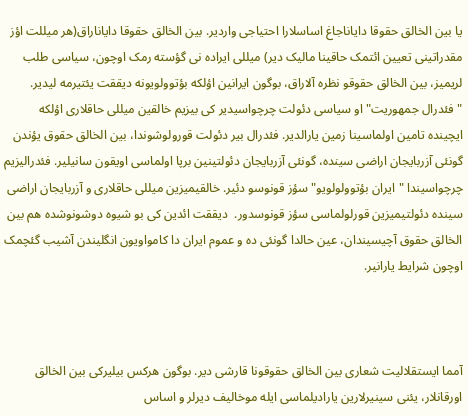یا بین الخالق حقوقا دایاناجاغ اساسلارا احتیاجی واردیر. بین الخالق حقوقا دایاناراق(هر میللت اؤز مقدراتینی تعیین ائتمک حاقینا مالیک دیر) میللی ایراده نی گؤسته رمک اوچون، سیاسی طلب لریمیز، بین الخالق حقوقو نظره آلاراق، بوگون ایرانین اؤلکه بؤتوولویونه دیققت یئتیرمه لیدیر. "فئدرال جمهوریت" او سیاسی دئولت چرچواسیدیر کی بیزیم خالقین میللی حاقلاری اؤلکه ایچینده تامین اولماسینا زمین یارالدیر. فئدرال بیر دئولت قورولوشوندا، بین الخالق حقوق یؤندن گونئی آزربایجان اراضی سینده، گونئی آزربایجان دئولتینین برپا اولماسی اویقون سانیلیر. فئدرالیزیم چرچواسیندا "ایران بؤتوولولویو" سؤز قونوسو دئیر. خالقیمیزین میللی حاقلاری و آزربایجان اراضی سینده دئولتیمیزین قورلولماسی سؤز قونوسدور.  دیققت ائدین کی بو شیوه دوشونوشده هم بین الخالق حقوق آچیسیندان، عین حالدا گونئی ده و عموم ایران دا کامواویون انگلیندن آشیب گئچمک اوچون شرایط یارانیر.



آمما ایستقلالیت شعاری بین الخالق حقوقونا قارشی دیر. بوگون هرکس بیلیرکی بین الخالق اورقانلار، یئنی سینیرلارین یارادیلماسی ایله موخالیف دیرلر و اساس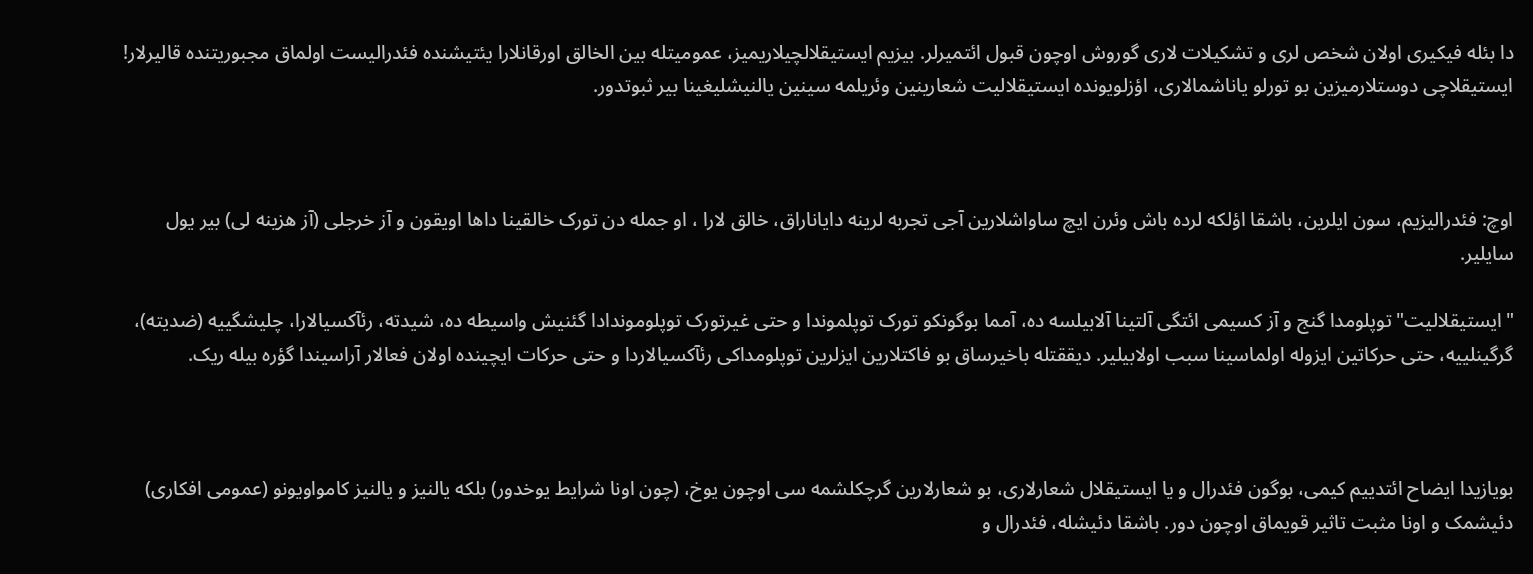دا بئله فیکیری اولان شخص لری و تشکیلات لاری گوروش اوچون قبول ائتمیرلر. بیزیم ایستیقلالچیلاریمیز، عمومیتله بین الخالق اورقانلارا یئتیشنده فئدرالیست اولماق مجبوریتنده قالیرلار! ایستیقلاچی دوستلارمیزین بو تورلو یاناشمالاری، اؤزلویونده ایستیقلالیت شعارینین وئریلمه سینین یالنیشلیغینا بیر ثبوتدور.



اوچ: فئدرالیزیم، سون ایلرین، باشقا اؤلکه لرده باش وئرن ایچ ساواشلارین آجی تجربه لرینه دایاناراق، خالق لارا ، او جمله دن تورک خالقینا داها اویقون و آز خرجلی (آز هزینه لی) بیر یول سایلیر.

"ایستیقلالیت" توپلومدا گنج و آز کسیمی ائتگی آلتینا آلابیلسه ده، آمما بوگونکو تورک توپلموندا و حتی غیرتورک توپلوموندادا گئنیش واسیطه ده، شیدته، رئآکسیالارا، چلیشگییه (ضدیته)، گرگینلییه، حتی حرکاتین ایزوله اولماسینا سبب اولابیلیر. دیققتله باخیرساق بو فاکتلارین ایزلرین توپلومداکی رئآکسیالاردا و حتی حرکات ایچینده اولان فعالار آراسیندا گؤره بیله ریک.



بویازیدا ایضاح ائتدییم کیمی، بوگون فئدرال و یا ایستیقلال شعارلاری، بو شعارلارین گرچکلشمه سی اوچون یوخ، (چون اونا شرایط یوخدور) بلکه یالنیز و یالنیز کامواویونو (عمومی افکاری) دئیشمک و اونا مثبت تاثیر قویماق اوچون دور. باشقا دئیشله، فئدرال و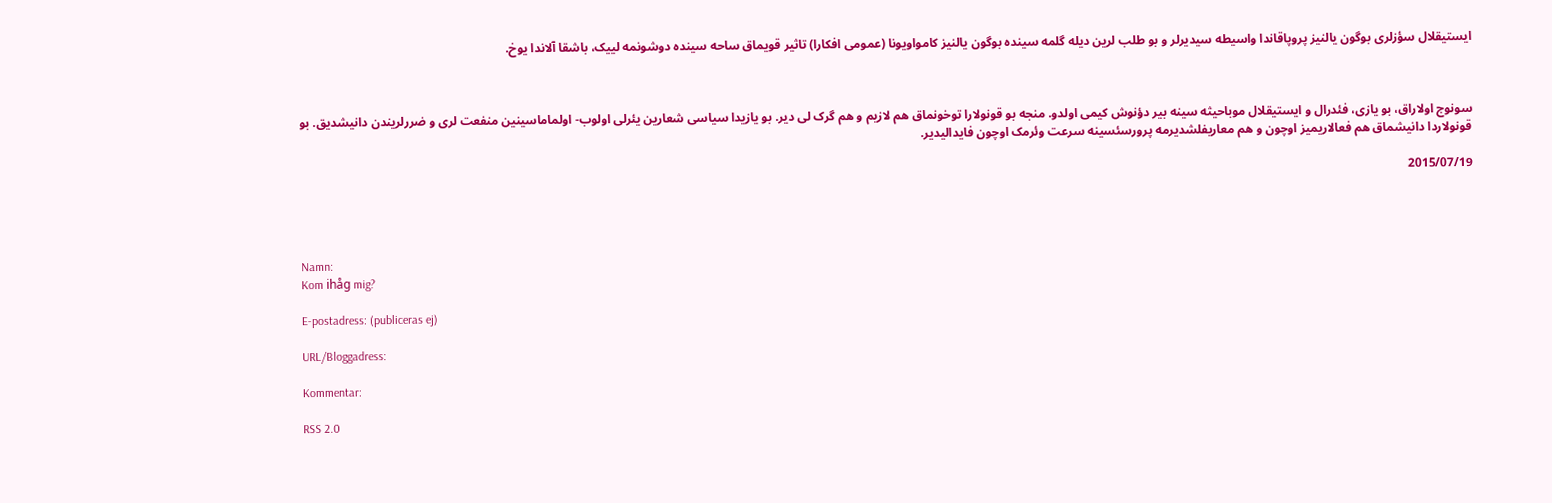ایستیقلال سؤزلری بوگون یالنیز پروپاقاندا واسیطه سیدیرلر و بو طلب لرین دیله گلمه سینده بوگون یالنیز کامواویونا (عمومی افکارا) تاثیر قویماق ساحه سینده دوشونمه لییک، باشقا آلاندا یوخ.



سونوج اولاراق، بو یازی، فئدرال و ایستیقلال موباحیثه سینه بیر دؤنوش کیمی اولدو. منجه بو قونولارا توخونماق هم لازیم و هم گرک لی دیر. بو یازیدا سیاسی شعارین یئرلی اولوب- اولماماسینین منفعت لری و ضررلریندن دانیشدیق. بو قونولاردا دانیشماق هم فعالاریمیز اوچون و هم معاریفلشدیرمه پرورسئسینه سرعت وئرمک اوچون فایدالیدیر.

2015/07/19




Namn:
Kom ihåg mig?

E-postadress: (publiceras ej)

URL/Bloggadress:

Kommentar:

RSS 2.0